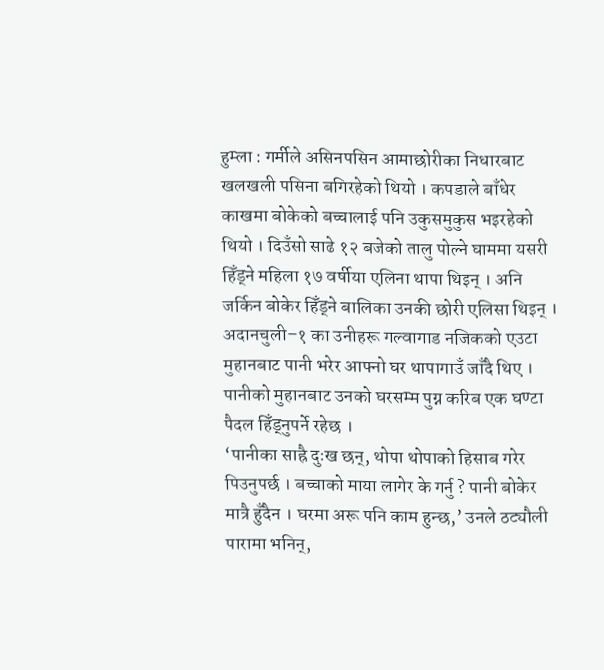हुम्ला : गर्मीले असिनपसिन आमाछोरीका निधारबाट खलखली पसिना बगिरहेको थियो । कपडाले बाँधेर काखमा बोकेको बच्चालाई पनि उकुसमुकुस भइरहेको थियो । दिउँसो साढे १२ बजेको तालु पोल्ने घाममा यसरी हिँड्ने महिला १७ वर्षीया एलिना थापा थिइन् । अनि जर्किन बोकेर हिँड्ने बालिका उनकी छोरी एलिसा थिइन् । अदानचुली–१ का उनीहरू गल्वागाड नजिकको एउटा मुहानबाट पानी भरेर आफ्नो घर थापागाउँ जाँदै थिए । पानीको मुहानबाट उनको घरसम्म पुग्न करिब एक घण्टा पैदल हिँड्नुपर्ने रहेछ ।
‘पानीका साह्रै दुःख छन्, थोपा थोपाको हिसाब गरेर पिउनुपर्छ । बच्चाको माया लागेर के गर्नु ? पानी बोकेर मात्रै हुँदैन । घरमा अरू पनि काम हुन्छ,’ उनले ठट्यौली पारामा भनिन्,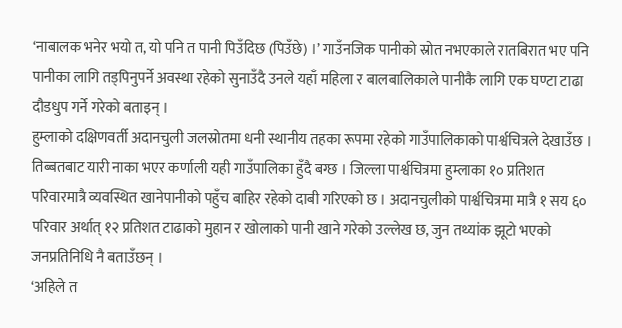‘नाबालक भनेर भयो त, यो पनि त पानी पिउँदिछ (पिउँछे) ।’ गाउँनजिक पानीको स्रोत नभएकाले रातबिरात भए पनि पानीका लागि तड्पिनुपर्ने अवस्था रहेको सुनाउँदै उनले यहाँ महिला र बालबालिकाले पानीकै लागि एक घण्टा टाढा दौडधुप गर्ने गरेको बताइन् ।
हुम्लाको दक्षिणवर्ती अदानचुली जलस्रोतमा धनी स्थानीय तहका रूपमा रहेको गाउँपालिकाको पार्श्वचित्रले देखाउँछ । तिब्बतबाट यारी नाका भएर कर्णाली यही गाउँपालिका हुँदै बग्छ । जिल्ला पार्श्वचित्रमा हुम्लाका १० प्रतिशत परिवारमात्रै व्यवस्थित खानेपानीको पहुँच बाहिर रहेको दाबी गरिएको छ । अदानचुलीको पार्श्वचित्रमा मात्रै १ सय ६० परिवार अर्थात् १२ प्रतिशत टाढाको मुहान र खोलाको पानी खाने गरेको उल्लेख छ, जुन तथ्यांक झूटो भएको जनप्रतिनिधि नै बताउँछन् ।
‘अहिले त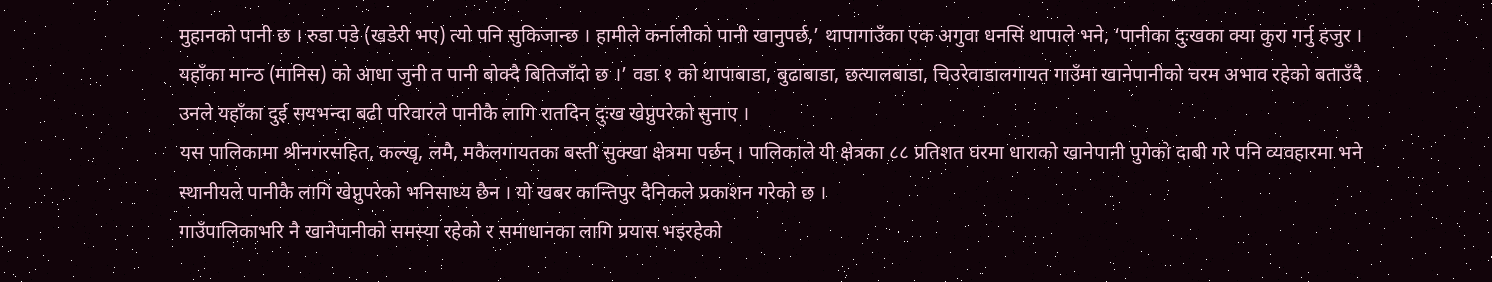मुहानको पानी छ । रुडा पडे (खडेरी भए) त्यो पनि सुकिजान्छ । हामीले कर्नालीको पानी खानुपर्छ,’ थापागाउँका एक अगुवा धनसिं थापाले भने, ‘पानीका दुःखका क्या कुरा गर्नु हजुर । यहाँका मान्ठ (मानिस) को आधा जुनी त पानी बोक्दै बितिजाँदो छ ।’ वडा १ को थापाबाडा, बुढाबाडा, छत्यालबाडा, चिउरेवाडालगायत गाउँमा खानेपानीको चरम अभाव रहेको बताउँदै उनले यहाँका दुई सयभन्दा बढी परिवारले पानीकै लागि रातदिन दुःख खेप्नुपरेको सुनाए ।
यस पालिकामा श्रीनगरसहित, कल्खृ, लमै, मकैलगायतका बस्ती सुक्खा क्षेत्रमा पर्छन् । पालिकाले यी क्षेत्रका ८८ प्रतिशत घरमा धाराको खानेपानी पुगेको दाबी गरे पनि व्यवहारमा भने स्थानीयले पानीकै लागि खेप्नुपरेको भनिसाध्य छैन । यो खबर कान्तिपुर दैनिकले प्रकाशन गरेको छ ।
गाउँपालिकाभरि नै खानेपानीको समस्या रहेको र समाधानका लागि प्रयास भइरहेको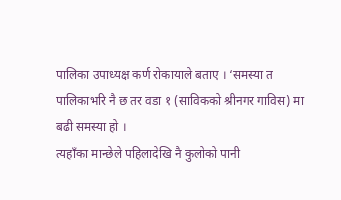पालिका उपाध्यक्ष कर्ण रोकायाले बताए । ‘समस्या त पालिकाभरि नै छ तर वडा १ (साविकको श्रीनगर गाविस) मा बढी समस्या हो ।
त्यहाँका मान्छेले पहिलादेखि नै कुलोको पानी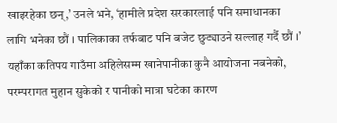खाइरहेका छन्,’ उनले भने, ‘हामीले प्रदेश सरकारलाई पनि समाधानका लागि भनेका छौं । पालिकाका तर्फबाट पनि बजेट छुट्याउने सल्लाह गर्दै छौं ।’ यहाँका कतिपय गाउँमा अहिलेसम्म खानेपानीका कुनै आयोजना नबनेको, परम्परागत मुहान सुकेको र पानीको मात्रा घटेका कारण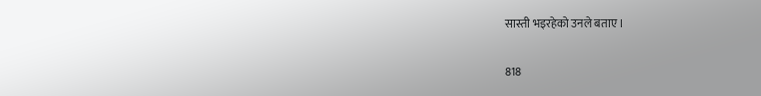सास्ती भइरहेको उनले बताए ।


818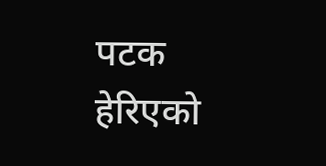पटक हेरिएको